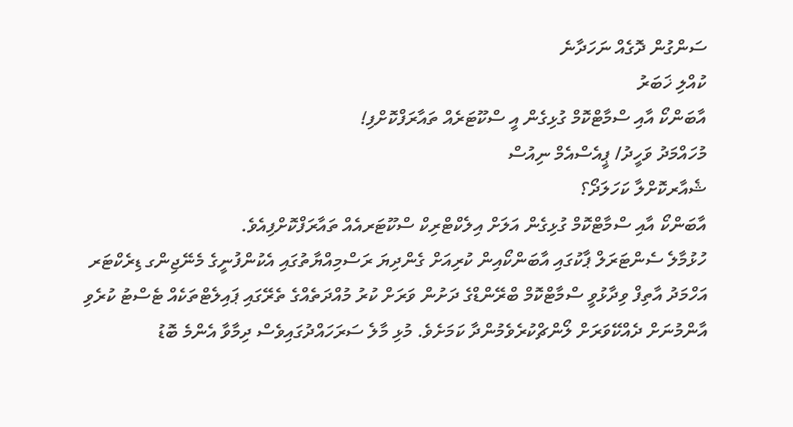ސަންގުން ދޮގެއް ނަހަދާނެ
ކުއްލި ޚަބަރު
އާބަންކޯ އާއި ސްމާޓްކޮމް ގުޅިގެން އީ ސްކޫޓަރެއް ތައާރަފްކޮށްފި!
މުހައްމަދު ވަހީދު/ ޕީއެސްއެމް ނިއުސް
ޝެއާރކޮށްލާ ކަހަލަދޯ؟
އާބަންކޯ އާއި ސްމާޓްކޮމް ގުޅިގެން އަލަށް އިލެކްޓްރިކް ސްކޫޓަރއެއް ތައާރަފްކޮށްފިއެވެ.
ހުޅުމާލެ ސެންޓަރަލް ޕާކުގައި އާބަންކޯއިން ކުރިއަށް ގެންދިޔަ ރަސްމިއްޔާތުގައި އެކުންފުނީގެ މެނޭޖިންގ ޑިރެކްޓަރ އަހްމަދު އާތިފް ވިދާޅުވީ ސްމާޓްކޮމް ބްރޭންޑްގެ ދަށުން ވަރަށް ކުރު މުއްދަތެއްގެ ތެރޭގައި ޕައިލެޓްތަކެއް ޓެސްޓު ކުރެވި އާންމުނަށް ދެއްކޭވަރަށް ލޯންޗްކުރެވެމުންދާ ކަމަށެވެ. މުޅި މާލެ ސަރަހައްދުގައިވެސް ދިމާވާ އެންމެ ބޮޑު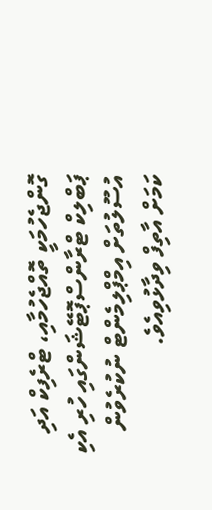ގޮންޖެހުމަކީ ތޮއްޖެހުމާއި، ޓްރެފިކް އަދި ޕަބްލިކް ޓްރާންސްޕޮޓޭޝަންގައި ހުރި އެކި އުސޫލުތަށް އިމްޕްލިމެންޓް ނުކުރެވުން ކަމަށް އާތިފް ވިދާޅުވިއެވެ.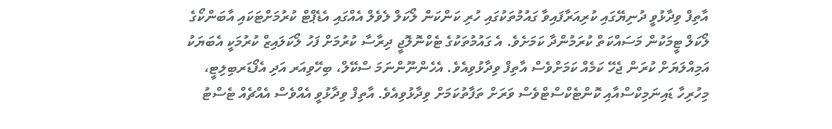އާތިފް ވިދާޅުވީ ދުނިޔޭގައި ކުރިއަރާފައިވާ ގައުމުތަކުގައި ހުރި ކަންކަން ލޯކަލް ލެވެލް އެއްގައި އެޑެޕްޓް ކުރުމަށްޓަކައި އާބަންކޯގެ ލޯކަލް ޓީމަކުން މަސައްކަތް ކުރަމުންދާ ކަމަށެވެ. އެ ގައުމުތަކުގެ ޓެކްނޮލޮޖީ ދިރާސާ ކުރުމަށް ފަހު ލޯކަލައިޒް ކުރުމަކީ އެބަޔަކު އަމިއްލަޔަށް ކުރަން ޖެހޭ ކަމެއް ކަމަށްވެސް އާތިފް ވިދާޅުވިއެވެ. އެހެންނޫންނަމަ ސްކޭލް، ބިހޭވިއަރ އަދި އެފޯޑަރބިލިޓީ، މިހުރިހާ ޑައިނަމިކްސްއާއި ކޮންޓެކްސްޓްވެސް ވަރަށް ތަފާތުކަމަށް ވިދާޅުވިއެވެ. އާތިފް ވިދާޅުވީ އެއްވެސް އެއްޗެއް ޓެސްޓު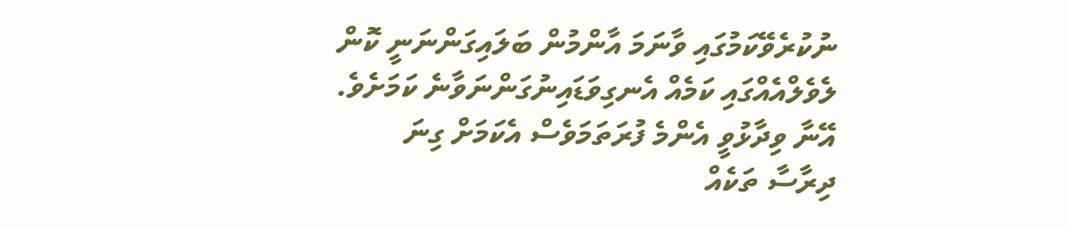ނުކުރެވޭކަމުގައި ވާނަމަ އާންމުން ބަލައިގަންނަނީ ކޮން ލެވެލްއެއްގައި ކަމެއް އެނގިވަޑައިނުގަންނަވާނެ ކަމަށެވެ.
އޭނާ ވިދާޅުވީ އެންމެ ފުރަތަމަވެސް އެކަމަށް ގިނަ ދިރާސާ ތަކެއް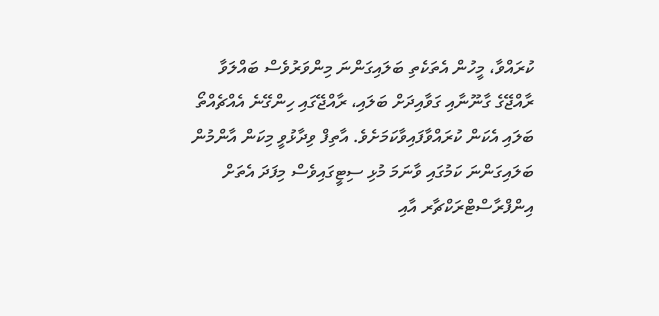ކުރައްވާ، މީހުން އެތަކެތި ބަލައިގަންނަ މިންވަރުވެސް ބައްލަވާ ރާއްޖޭގެ ގާނޫނާއި ގަވާއިދަށް ބަލައި، ރާއްޖޭގައި ހިންގޭނެ އެއްޗެއްތޯ ބަލައި އެކަން ކުރައްވާފައިވާކަމަށެވެ. އާތިފް ވިދާޅުވީ މިކަން އާންމުން ބަލައިގަންނަ ކަމުގައި ވާނަމަ މުޅި ސިޓީގައިވެސް މިފަދަ އެތަށް އިންފްރާސްޓްރަކްޗާރ އާއި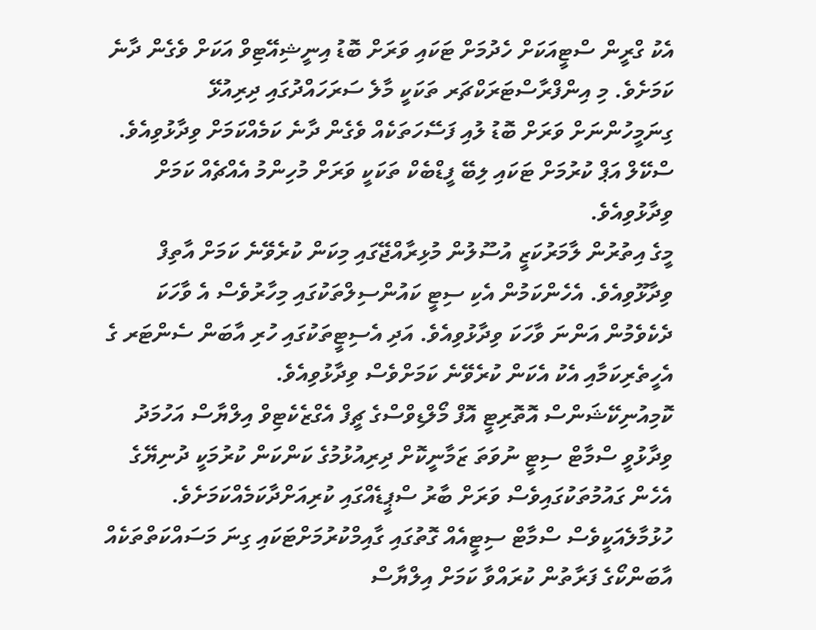އެކު ގްރީން ސްޓީއަކަށް ހެދުމަށް ޓަކައި ވަރަށް ބޮޑު އިނީޝިއޭޓިވް އަކަށް ވެގެން ދާނެ ކަމަށެވެ. މި އިންފްރާސްޓަރަކްޗަރ ތަކަކީ މާލެ ސަރަހައްދުގައި ދިރިއުޅޭ ގިނަމީހުންނަށް ވަރަށް ބޮޑު ލުއި ފަސޭހަތަކެއް ވެގެން ދާނެ ކަމެއްކަމަށް ވިދާޅުވިއެވެ. ސްކޭލް އަޕް ކުރުމަށް ޓަކައި ލިބޭ ފީޑްބެކް ތަކަކީ ވަރަށް މުހިންމު އެއްޗެއް ކަމަށް ވިދާޅުވިއެވެ.
މީގެ އިތުރުން ލާމަރުކަޒީ އުސޫލުން މުޅިރާއްޖޭގައި މިކަން ކުރެވޭނެ ކަމަށް އާތިފް ވިދާޅޫވިއެވެ. އެހެންކަމުން އެކި ސިޓީ ކައުންސިލްތަކުގައި މިހާރުވެސް އެ ވާހަކަ ދެކެވެމުން އަންނަ ވާހަކަ ވިދާޅުވިއެވެ. އަދި އެސިޓީތަކުގައި ހުރި އާބަން ސެންޓަރ ގެ އެހީތެރިކަމާއި އެކު އެކަން ކުރެވޭނެ ކަމަށްވެސް ވިދާޅުވިއެވެ.
ކޮމިއުނިކޭޝަންސް އޮތޮރިޓީ އޮފް މޯލްޑިވްސްގެ ޗީފް އެގްޒެކެޓިވް އިލްޔާސް އަހުމަދު ވިދާޅުވީ ސްމާޓް ސިޓީ ނުވަތަ ޒަމާނީކޮށް ދިރިއުޅުމުގެ ކަންކަން ކުރުމަކީ ދުނިޔޭގެ އެހެން ގައުމުތަކުގައިވެސް ވަރަށް ބާރު ސްޕީޑެއްގައި ކުރިއަށްދާކަމެއްކަމަށެވެ. ހުޅުމާލެއަކީވެސް ސްމާޓް ސިޓީއެއް ގޮތުގައި ގާއިމްކުރުމަށްޓަކައި ގިނަ މަސައްކަތްތަކެއް އާބަންކޯގެ ފަރާތުން ކުރައްވާ ކަމަށް އިލްޔާސް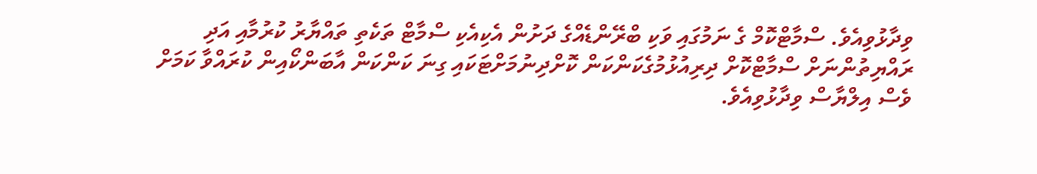ވިދާޅުވިއެވެ. ސްމާޓްކޮމް ގެ ނަމުގައި ވަކި ބްރޭންޑެއްގެ ދަށުން އެކިއެކި ސްމާޓް ތަކެތި ތައްޔާރު ކުރުމާއި އަދި ރައްޔިތުންނަށް ސްމާޓްކޮށް ދިރިއުޅުމުގެކަންކަން ކޮށްދިނުމަށްޓަކައި ގިނަ ކަންކަން އާބަންކޯއިން ކުރައްވާ ކަމަށް ވެސް އިލްޔާސް ވިދާޅުވިއެވެ.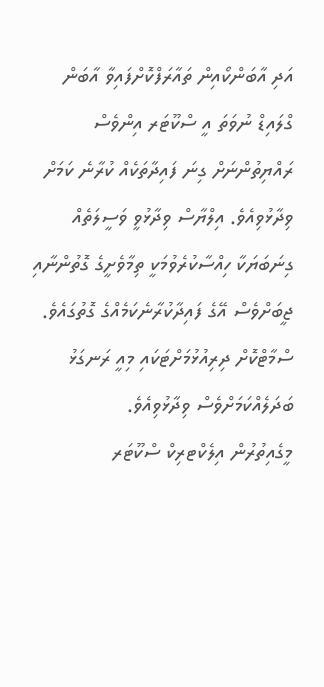އަދި އާބަންކޯއިން ތައާރަފްކޮށްފައިވާ އާބަން ގްލައިޑް ނުވަތަ އީ ސްކޫޓަރ އިންވެސް ރައްޔިތުންނަށް ގިނަ ފައިދާތަކެއް ކުރާނެ ކަމަށް ވިދާޅުވިއެވެ. އިލްޔާސް ވިދާޅުވީ ވަސީލަތެއް ގިނަބަޔަކާ ހިއްސާކުރެވުމަކީ ތިމާވެށީގެ ގޮތުންނާއި ޖީބަށްވެސް އޭގެ ފައިދާކުރާނެކަމެއްގެ ގޮތުގައެވެ. ސްމާޓްކޮށް ދިރިއުޅުމަށްޓަކައި މިއީ ރަނގަޅު ބަދަލެއްކަމަށްވެސް ވިދާޅުވިއެވެ.
މީގެއިތުރުން އިލެކްޓރިކް ސްކޫޓަރ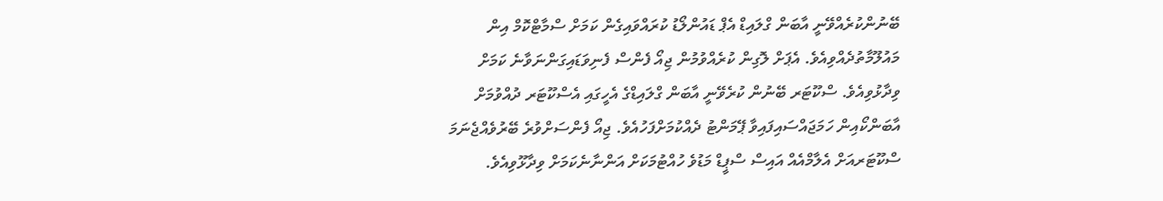ބޭނުންކުރެއްވޭނީ އާބަން ގްލައިޑް އެޕް ޑައުންލޯޑު ކުރައްވައިގެން ކަމަށް ސްމާޓްކޮމް އިން މައުލޫމާތުދެއްވިއެވެ. އެޕަށް ލޮގިން ކުރެއްވުމުން ޖިއޯ ފެންސް ފެނިވަޑައިގަންނަވާނެ ކަމަށް ވިދާޅުވިއެވެ. ސްކޫޓަރ ބޭނުން ކުރެވޭނީ އާބަން ގްލައިޑްގެ އެހީގައި އެސްކޫޓަރ ދުއްވުމަށް އާބަންކޯއިން ހަމަޖައްސައިފައިވާ ޕޭމަންޓު ދެއްކުމަށްފަހުއެވެ. ޖިއޯ ފެންސަށްވުރެ ބޭރުވެއްޖެނަމަ ސްކޫޓަރއަށް އެލާމްއެއް އައިސް ސްޕީޑް މަޑުވެ ހުއްޓުމަކަށް އަންނާނެކަމަށް ވިދާޅޫވިއެވެ.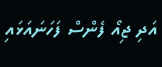އަދި ޖިއޯ ފެންސް ފަހަނައަޅައި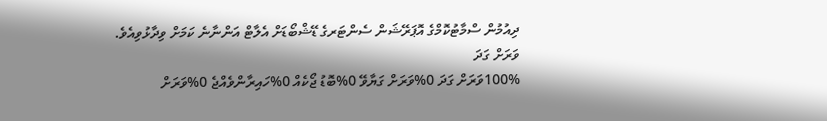ދިއުމުން ސްމާޓުކޮމްގެ އޮޕަރޭޝަން ސެންޓަރގެ ޑޭޝްބޯޑަށް އެލާޓް އަންނާނެ ކަމަށް ވިދާޅުވިއެވެ.
ވަރަށް ގަދަ
100%ވަރަށް ގަދަ 0%ވަރަށް ގަޔާވޭ 0%ބޮޑު ޖޯކެއް 0%ހައިރާންވެއްޖެ 0%ވަރަށް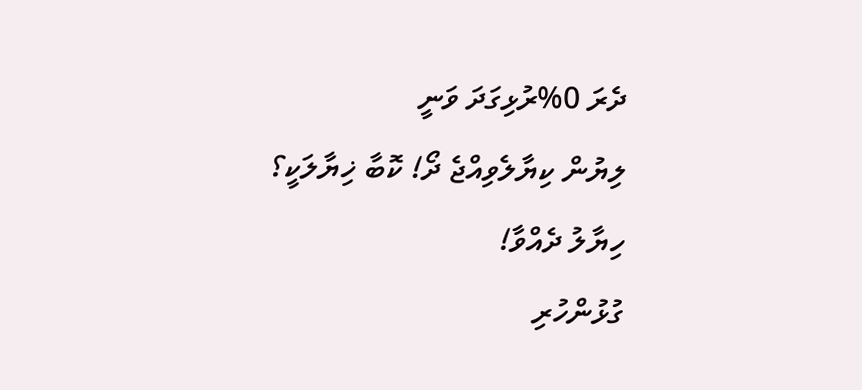ދެރަ 0%ރުޅިގަދަ ވަނީ
ލިޔުން ކިޔާލެވިއްޖެ ދޯ! ކޮބާ ޚިޔާލަކީ؟
ހިޔާލު ދެއްވާ!
ގުޅުންހުރި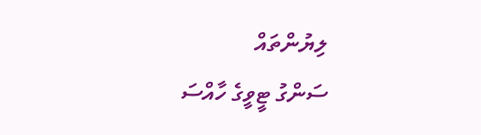ލިޔުންތައް
ސަންގު ޓީވީގެ ހާއްސަ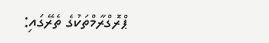ޕްރޮގްރާމްތަކުގެ ތެރޭގައި: